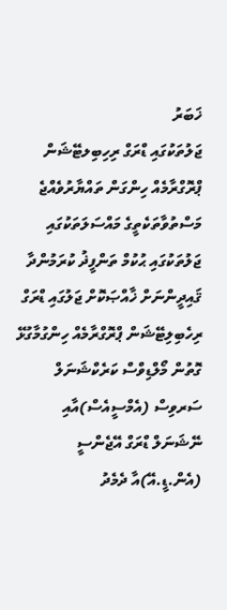ޚަބަރު
ޖަލުތަކުގައި ޑްރަގް ރިހިބިލޓޭޝަން ޕްރޮގްރާމެއް ހިންގަން ތައްޔާރުވެއްޖެ
މަސްތުވާތަކެތީގެ މައްސަލަތަކުގައި ޖަލުތަކުގައި ޙުކުމް ތަންފީޛު ކުރަމުންދާ ޤައިދީންނަށް ޚާއްޞަކޮށް ޖަލުގައި ޑްރަގް ރިހެބިލިޓޭޝަން ޕްރޮގްރާމެއް ހިންގުމާގުޅޭ ގޮތުން މޯލްޑިވްސް ކަރެކްޝަނަލް ސަރވިސް (އެމްސީއެސް)އާއި ނޭޝަނަލް ޑްރަގް އޭޖެންސީ (އެން.ޑީ.އޭ)އާ ދެމެދު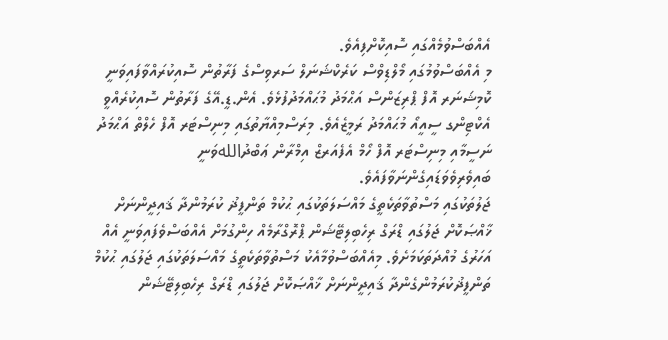އެއްބަސްވުމެއްގައި ސޮއިކޮށްފިއެވެ.
މި އެއްބަސްވުމުގައި މޯލްޑިވްސް ކަރެކްޝަނަލް ސަރވިސްގެ ފަރާތުން ސޮއިކުރައްވާފައިވަނީ ކޮމިޝަނަރ އޮފް ޕްރިޒަންސް އަޙްމަދު މުޙައްމަދުފުޅެވެ. އެން.ޑީ.އޭގެ ފަރާތުން ސޮއިކުރެއްވީ އެކްޓިންގ ސީއީއޯ މުޙައްމަދު ރަމީޒެއެވެ. މިރަސްމިއްޔާތުގައި މިނިސްޓަރ އޮފް ހެލްތް އަޙްމަދު ނަސީމާއި މިނިސްޓަރ އޮފް ހޯމް އެފެއަރޒް އިމްރާން ޢަބްދުاللهވަނީ ބައިވެރިވެވަޑައިގެންނަވާފައެވެ.
ޖަލުތަކުގައި މަސްތުވާތަކެތީގެ މައްސަލަތަކުގައި ޙުކުމް ތަންފީޛު ކުރަމުންދާ ޤައިދީންނަށް ޚާއްޞަކޮށް ޖަލުގައި ޑްރަގް ރިހެބިލިޓޭޝަން ޕްރޮގްރާމެއް ހިންގުމަށް އެއްބަސްވެފައިވަނީ އެއް އަހަރުގެ މުއްދަތަކަމަށެވެ. މިއެއްބަސްވުމާއެކު މަސްތުވާތަކެތީގެ މައްސަލަތަކުގައި ޖަލުގައި ޙުކުމް ތަންފީޛުކުރަމުންގެންދާ ޤައިދީންނަށް ޚާއްޞަކޮށް ޖަލުގައި ޑްރަގް ރިހެބިލިޓޭޝަން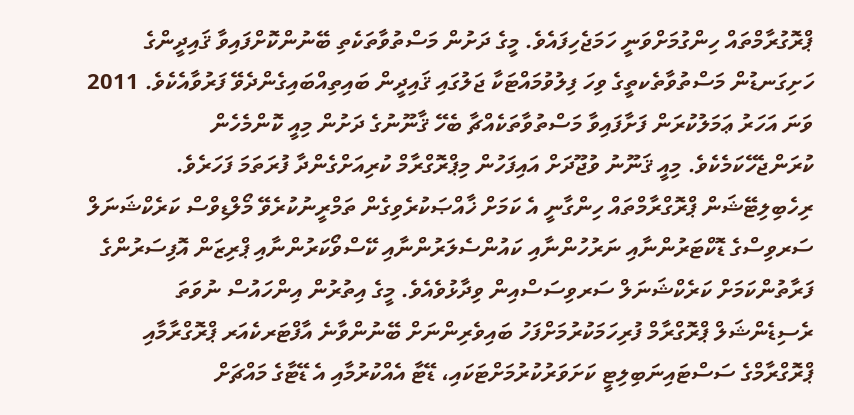ޕްރޮގުރާމްތައް ހިންގުމަށްވަނީ ހަމަޖެހިފައެވެ. މީގެ ދަށުން މަސްތުވާތަކެތި ބޭނުންކޮށްފައިވާ ޤައިދީންގެ ހަށިގަނޑުން މަސްތުވާތެކތީގެ ވިހަ ފިލުވުމައްޓަކާ ޖަލުގައި ޤައިދީން ބައިތިއްބައިގެންދެވޭ ފަރުވާއެކެވެ. 2011 ވަނަ އަހަރު ޢަމަލުކުރަން ފަށާފައިވާ މަސްތުވާތަކެއްޗާ ބެހޭ ޤާނޫނުގެ ދަށުން މިއީ ކޮންމެހެން ކުރަންޖެހޭކަމެކެވެ. މިއީ ޤަނޫނު ވުޖޫދަށް އައިފަހުން މިޕްރޮގްރާމް ކުރިއަށްގެންދާ ފުރަތަމަ ފަހަރެވެ.
ރިހެބިލިޓޭޝަން ޕްރޮގްރާމްތައް ހިންގާނީ އެ ކަމަށް ޚާއްޞަކުރެވިގެން ތަމްރީނުކުރެވޭ މޯލްޑިވްސް ކަރެކްޝަނަލް ސަރވިސްގެ ޑޮކްޓަރުންނާއި ނަރުހުންނާއި ކައުންސެލަރުންނާއި ކޭސްވޯކަރުންނާއި ޕްރިޒަން އޮފިސަރުންގެ ފަރާތުންކަމަށް ކަރެކްޝަނަލް ސަރވިސަސްއިން ވިދާޅުވެއެވެ. މީގެ އިތުރުން އިންހައުސް ނުވަތަ ރެސިޑެންޝަލް ޕްރޮގްރާމް ފުރިހަމަކުރުމަށްފަހު ބައިވެރިންނަށް ބޭނުންވާނެ އާފްޓަރކެއަރ ޕްރޮގްރާމާއި ޕްރޮގްރާމްގެ ސަސްޓައިނަބިލިޓީ ކަށަވަރުކުރުމަށްޓަކައި، ޑޭޓާ އެއްކުރުމާއި އެ ޑޭޓާގެ މައްޗަށް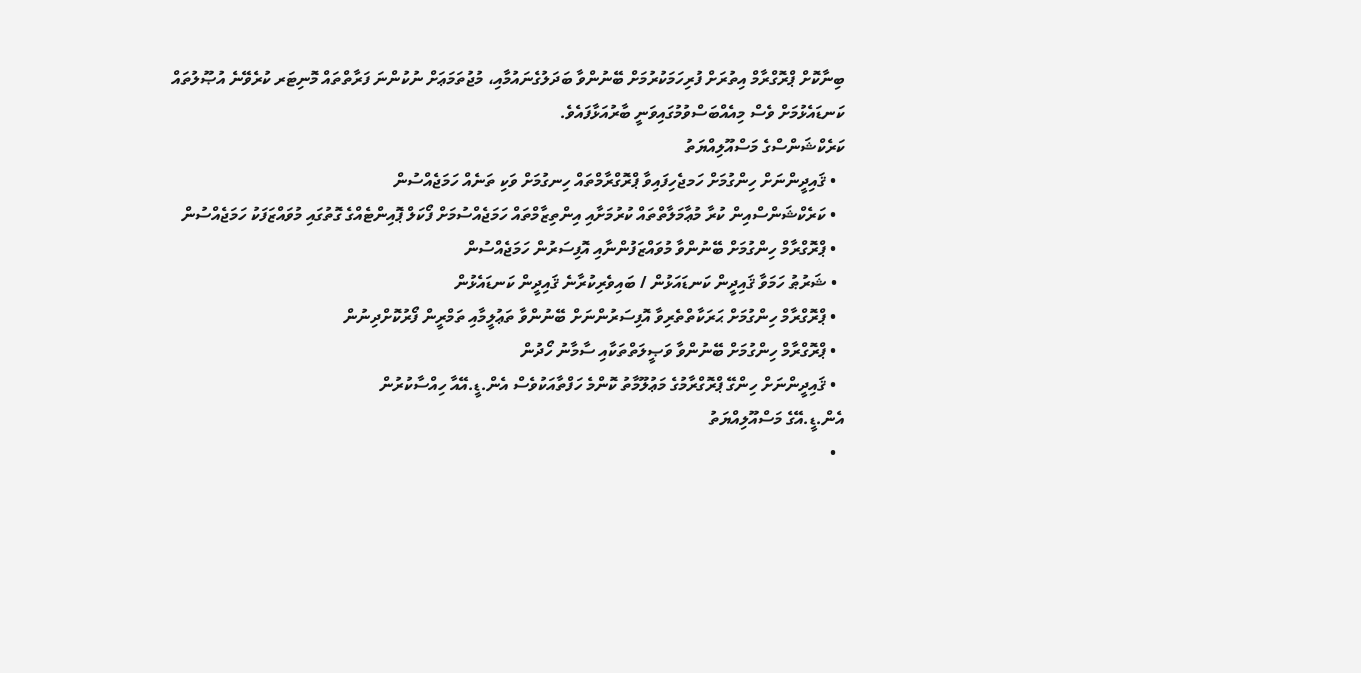ބިނާކޮށް ޕްރޮގްރާމް އިތުރަށް ފުރިހަމަކުރުމަށް ބޭނުންވާ ބަދަލުގެނައުމާއި، މުޖުތަމަޢަށް ނުކުންނަ ފަރާތްތައް މޮނިޓަރ ކުރެވޭނެ އުޞޫލުތައް ކަނޑައެޅުމަށް ވެސް މިއެއްބަސްވުމުގައިވަނީ ބާރުއަޅާފައެވެ.
ކަރެކްޝަންސްގެ މަސްއޫލިއްޔަތު
  • ޤައިދީންނަށް ހިންގުމަށް ހަމޖެހިފައިވާ ޕްރޮގްރާމްތައް ހިނގުމަށް ވަކި ތަނެއް ހަމަޖެއްސުން
  • ކަރެކްޝަންސްއިން ކުރާ މުޢާމަލާތްތައް ކުރުމަށާއި އިންތިޒާމްތައް ހަމަޖެއްސުމަށް ފޯކަލް ޕޮއިންޓެއްގެ ގޮތުގައި މުވައްޒަފަކު ހަމަޖެއްސުން
  • ޕްރޮގްރާމް ހިންގުމަށް ބޭނުންވާ މުވައްޒަފުންނާއި އޮފިސަރުން ހަމަޖެއްސުން
  • ޝަރުޠު ހަމަވާ ޤައިދީން ކަނޑައަޅުން / ބައިވެރިކުރާނެ ޤައިދީން ކަނޑައެޅުން
  • ޕްރޮގްރާމް ހިންގުމަށް ޙަރަކާތްތެރިވާ އޮފިސަރުންނަށް ބޭނުންވާ ތަޢުލީމާއި ތަމްރީން ފޯރުކޮށްދިނުން
  • ޕްރޮގްރާމް ހިންގުމަށް ބޭނުންވާ ވަޞީލަތްތަކާއި ސާމާނު ހޯދުން
  • ޤައިދީންނަށް ހިންގޭ ޕްރޮގްރާމުގެ މަޢުލޫމާތު ކޮންމެ ހަފްތާއަކުވެސް އެން.ޑީ.އޭއާ ހިއްސާކުރުން
އެން.ޑީ.އޭގެ މަސްއޫލިއްޔަތު
  •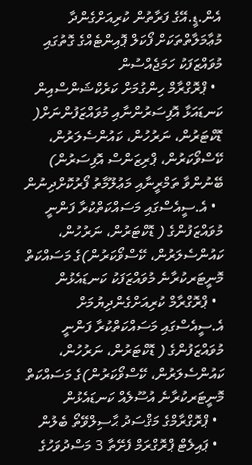އެން.ޑީ.އޭގެ ފަރާތުން ކުރިއަށްގެންދާ މުޢާމަލާތްތަކަށް ފޯކަލް ޕޮއިންޓެއްގެ ގޮތުގައި މުވައްޒަފަކު ހަމަޖެއްސުން
  • ޕްރޮގްރާމް ހިންގުމަށް ކަރެކްޝަންސްއިން ކަނޑައަޅާ އޮފިސަރުންނާއި މުވައްޒަފުންނަށް( ޑޮކްޓަރުން، ނަރުހުން، ކައުންސެލަރުން، ކޭސްވޯކަރުން، ޕްރިޒަންސް އޮފިސަރުން) ބޭނުންވާ ތަމްރީނާއި މަޢުލޫމާތު ފޯރުކޮށްދިނުން
  • އެ.ސީއެސްގައި މަސައްކަތްކުރާ ފަންނީ މުވައްޒަފުންގެ ( ޑޮކްޓަރުން، ނަރުހުން، ކައުންސެލަރުން، ކޭސްވޯކަރުން)ގެ މަސައްކަތް މޮނީޓަރކުރާނެ މުވައްޒަފަކު ކަނޑައެޅުން
  • ޕްރޮގްރާމް ކުރިއަށްގެންދިޔުމަށް އެ.ސީއެސްގައި މަސައްކަތްކުރާ ފަންނީ މުވައްޒަފުންގެ ( ޑޮކްޓަރުން، ނަރުހުން، ކައުންސެލަރުން، ކޭސްވޯކަރުން)ގެ މަސައްކަތް މޮނީޓަރކުރާނެ އުސޫލެއް ކަނޑައެޅުން
  • ޕްރޮގްރާމްގެ މަޤްސަދު ޙާސިލްވޭތޯ ބެލުން
  • ޕައިލެޓް ޕްރޮގްރަމް ފެށޭތާ 3 މަސްދުވަހުގެ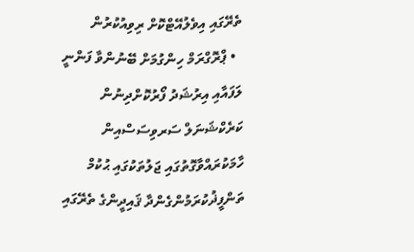ތެރޭގައި އިވެލުއޭޓްކޮށް ރިވިއުކުރުން
  • ޕްރޮގްރަމް ހިންގުމަށް ބޭނުންވާ ފަންނީ ލަފައާއި އިރުޝަދު ފޯރުކޮށްދިނުން
ކަރެކްޝަނަލް ސަރވިސަސްއިން ހާމަކުރައްވާގޮތުގައި ޖަލުތަކުގައި ޙުކުމް ތަންފީޛުކުރަމުންގެންދާ ޤައިދީންގެ ތެރޭގައި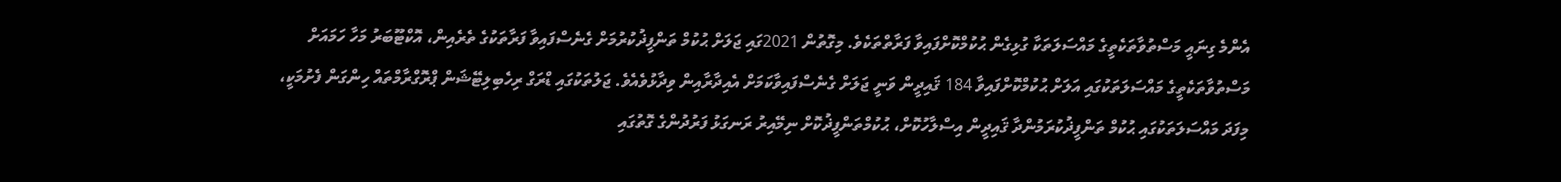އެންމެ ގިނައީ މަސްތުވާތަކެތީގެ މައްސަލަތަކާ ގުޅިގެން ޙުކުމްކޮށްފައިވާ ފަރާތްތަކެވެ. މިގޮތުން 2021ގައި ޖަލަށް ޙުކުމް ތަންފީޛުކުރުމަށް ގެނެސްފައިވާ ފަރާތަކުގެ ތެރެއިން، އޮކްޓޫބަރު މަހާ ހަމައަށް މަސްތުވާތަކެތީގެ މައްސަލަތަކުގައި އަލަށް ޙުކުމްކޮށްފައިވާ 184 ޤައިދީން ވަނީ ޖަލަށް ގެނެސްފައިވާކަމަށް އެއިދާރާއިން ވިދާޅުވެއެވެ. ޖަލުތަކުގައި ޑްރަގް ރިހެބިލިޓޭޝަން ޕްރޮގްރާމްތައް ހިންގަން ފެށުމަކީ، މިފަދަ މައްސަލަތަކުގައި ޙުކުމް ތަންފީޛުކުރަމުންދާ ޤައިދީން އިސްލާހުކޮށް، ޙުކުމްތަންފީޛުކޮށް ނިމޭއިރު ރަނގަޅު ފަރުދުންގެ ގޮތުގައި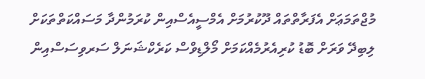މުޖްތަމަޢަށް އެފަރާތްތައް ދޫކުރުމަށް އެމްސީއެސްއިން ކުރަމުންދާ މަސައްކަތްތަކަށް ލިބިދޭ ވަރަށް ބޮޑު ކުރިއެރުމެއްކަމަށް މޯލްޑިވްސް ކަރެކްޝަނަލް ސަރވިސަސްއިން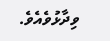ވިދާޅުވެއެވެ.